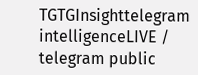TGTGInsighttelegram intelligenceLIVE / telegram public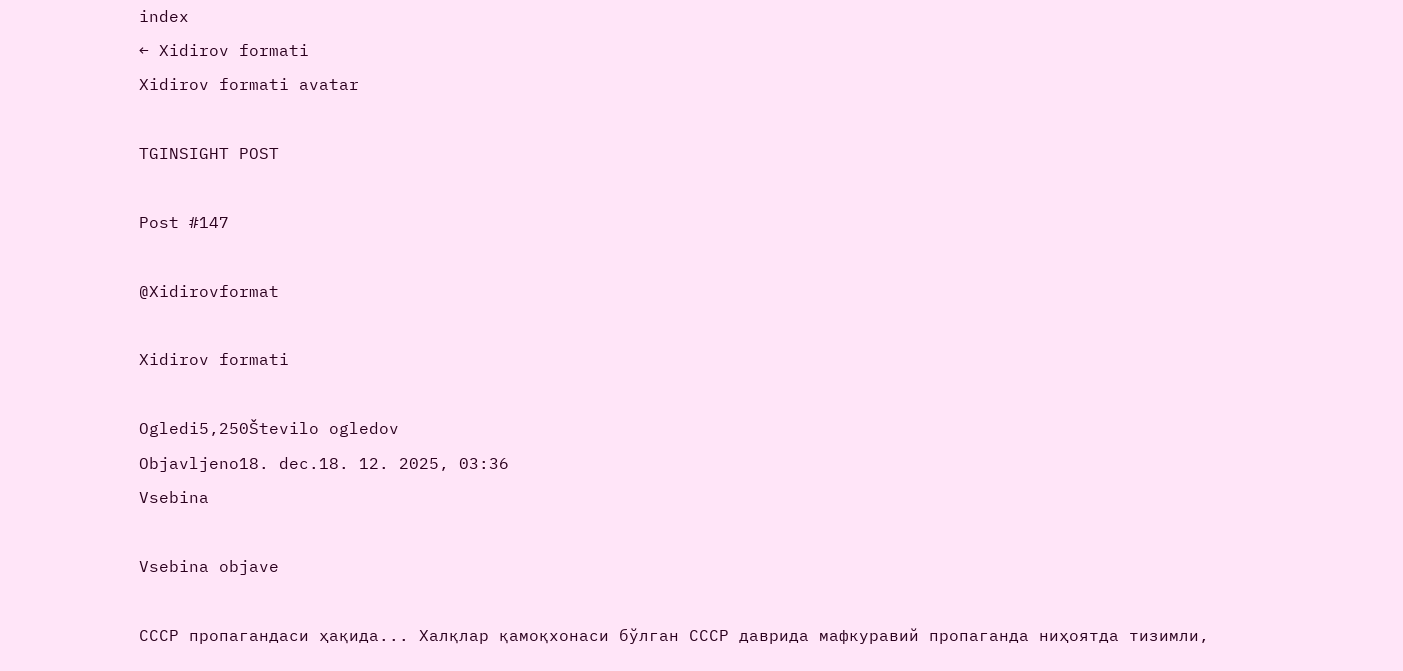index
← Xidirov formati
Xidirov formati avatar

TGINSIGHT POST

Post #147

@Xidirovformat

Xidirov formati

Ogledi5,250Število ogledov
Objavljeno18. dec.18. 12. 2025, 03:36
Vsebina

Vsebina objave

СССР пропагандаси ҳақида... Халқлар қамоқхонаси бўлган СССР даврида мафкуравий пропаганда ниҳоятда тизимли,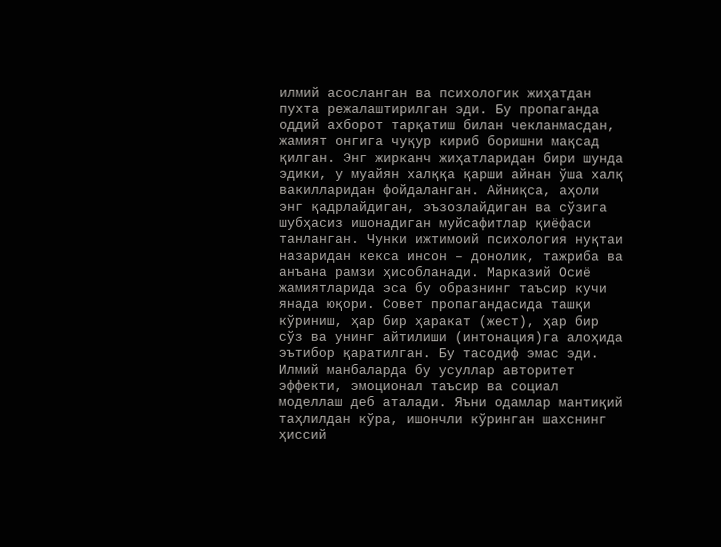илмий асосланган ва психологик жиҳатдан пухта режалаштирилган эди. Бу пропаганда оддий ахборот тарқатиш билан чекланмасдан, жамият онгига чуқур кириб боришни мақсад қилган. Энг жирканч жиҳатларидан бири шунда эдики, у муайян халққа қарши айнан ўша халқ вакилларидан фойдаланган. Айниқса, аҳоли энг қадрлайдиган, эъзозлайдиган ва сўзига шубҳасиз ишонадиган муйсафитлар қиёфаси танланган. Чунки ижтимоий психология нуқтаи назаридан кекса инсон – донолик, тажриба ва анъана рамзи ҳисобланади. Марказий Осиё жамиятларида эса бу образнинг таъсир кучи янада юқори. Совет пропагандасида ташқи кўриниш, ҳар бир ҳаракат (жест), ҳар бир сўз ва унинг айтилиши (интонация)га алоҳида эътибор қаратилган. Бу тасодиф эмас эди. Илмий манбаларда бу усуллар авторитет эффекти, эмоционал таъсир ва социал моделлаш деб аталади. Яъни одамлар мантиқий таҳлилдан кўра, ишончли кўринган шахснинг ҳиссий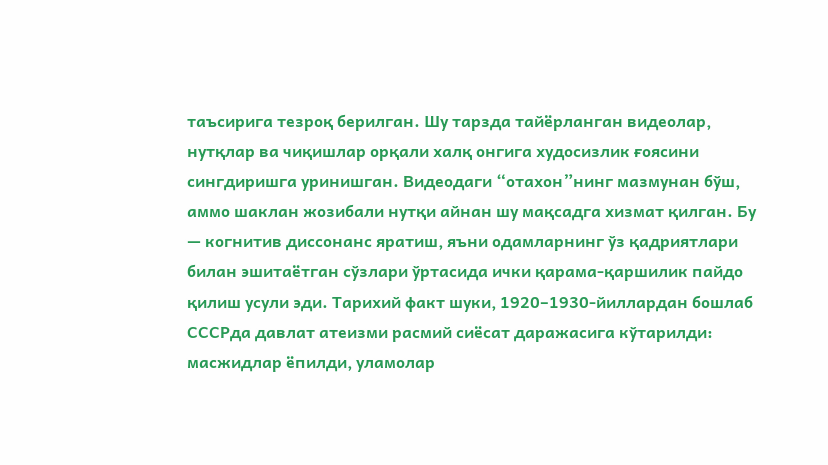таъсирига тезроқ берилган. Шу тарзда тайёрланган видеолар, нутқлар ва чиқишлар орқали халқ онгига худосизлик ғоясини сингдиришга уринишган. Видеодаги “отахон”нинг мазмунан бўш, аммо шаклан жозибали нутқи айнан шу мақсадга хизмат қилган. Бу — когнитив диссонанс яратиш, яъни одамларнинг ўз қадриятлари билан эшитаётган сўзлари ўртасида ички қарама-қаршилик пайдо қилиш усули эди. Тарихий факт шуки, 1920–1930-йиллардан бошлаб СССРда давлат атеизми расмий сиёсат даражасига кўтарилди: масжидлар ёпилди, уламолар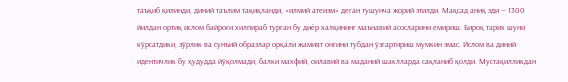таъқиб қилинди, диний таълим тақиқланди, «илмий атеизм» деган тушунча жорий этилди. Мақсад аниқ эди — 1300 йилдан ортиқ ислом байроғи хилпираб турган бу диёр халқининг маънавий асосларини емириш. Бироқ тарих шуни кўрсатдики, зўрлик ва сунъий образлар орқали жамият онгини тубдан ўзгартириш мумкин эмас. Ислом ва диний идентичлик бу ҳудудда йўқолмади, балки махфий, оилавий ва маданий шаклларда сақланиб қолди. Мустақилликдан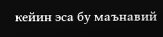кейин эса бу маънавий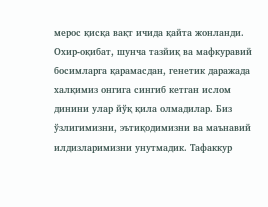мерос қисқа вақт ичида қайта жонланди. Охир-оқибат, шунча тазйиқ ва мафкуравий босимларга қарамасдан, генетик даражада халқимиз онгига сингиб кетган ислом динини улар йўқ қила олмадилар. Биз ўзлигимизни, эътиқодимизни ва маънавий илдизларимизни унутмадик. Тафаккур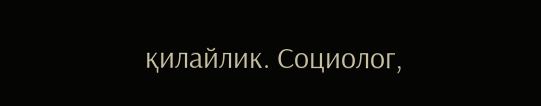қилайлик. Социолог,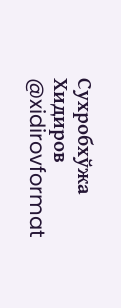Сухробхўжа Хидиров @xidirovformat